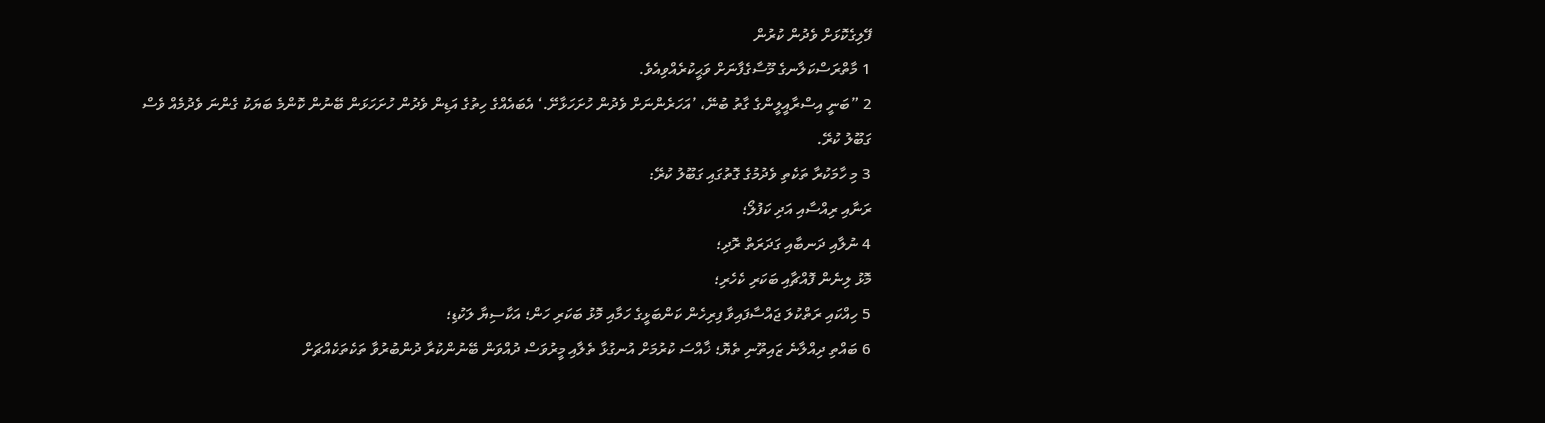ފޭލިގެކޮޅަށް ވެދުން ކުރުން
1 މާތްރަސްކަލާނގެ މޫސާގެފާނަށް ވަޙީކުރެއްވިއެވެ.
2 ”ބަނީ އިސްރާއީލީންގެ ގާތު ބުނޭ، ’އަހަރެންނަށް ވެދުން ހުށަހަޅާށޭ.‘ އެބައެއްގެ ހިތުގެ އަޑިން ވެދުން ހުށަހަޅަން ބޭނުން ކޮންމެ ބަޔަކު ގެންނަ ވެދުމެއް ވެސް ގަބޫލު ކުރޭ.
3 މި ހާމަކުރާ ތަކެތި ވެދުމުގެ ގޮތުގައި ގަބޫލު ކުރޭ:
ރަނާއި ރިއްސާއި އަދި ކަފުލޯ؛
4 ނުލާއި ދަނބާއި ގަދަރަތް ރޮދި؛
މޮޅު ލިނެން ފޮއްޗާއި ބަކަރި ކެހެރި؛
5 ހިއްކައި ރަތްކުލަ ޖައްސާފައިވާ ފިރިހެން ކަންބަޅީގެ ހަމާއި މޮޅު ބަކަރި ހަން؛ އަކާސިޔާ ލަކުޑި؛
6 ބައްތި ދިއްލާނެ ޒައިތޫނި ތެޔޮ؛ ޚާއްސަ ކުރުމަށް އުނގުޅާ ތެލާއި މީރުވަސް ދުއްވަން ބޭނުންކުރާ ދުންބުރުވާ ތަކެތަކެއްޗަށް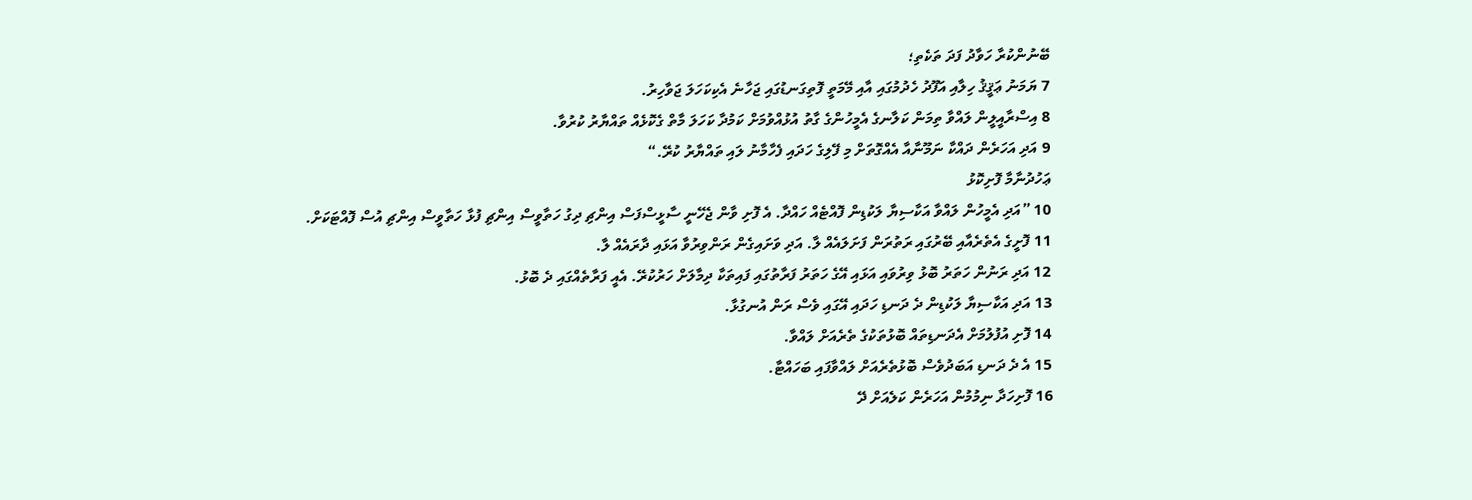ބޭނުންކުރާ ހަވާދު ފަދަ ތަކެތި؛
7 ޔަމަނު ޢަޤީޤު ހިލާއި އަފޫދު ހެދުމުގައި އާއި މޭމަތީ ފޮތިގަނޑުގައި ޖަހާނެ އެކިކަހަލަ ޖަވާހިރު.
8 އިސްރާއީލީން ލައްވާ ތިމަން ކަލާނގެ އެމީހުންގެ ގާތު އުޅުއްވުމަށް ކަމުދާ ކަހަލަ މާތް ގެކޮޅެއް ތައްޔާރު ކުރުވާ.
9 އަދި އަހަރެން ދައްކާ ނަމޫނާއާ އެއްގޮތަށް މި ފޭލިގެ ހަދައި ފެހާމާނު ލައި ތައްޔާރު ކުރޭ.“
ޢަހުދުނާމާ ފޮށިކޮޅު
10 ”އަދި އެމީހުން ލައްވާ އަކާސިޔާ ލަކުޑިން ފޮއްޓެއް ހައްދާ. އެ ފޮށި ވާން ޖެހޭނީ ސާޅީސްފަސް އިންޗި ދިގު ހަތާވީސް އިންޗި ފުޅާ ހަތާވީސް އިންޗި އުސް ފޮއްޓަކަށް.
11 ފޮށީގެ އެތެރެއާއި ބޭރުގައި ރަތުރަން ފަށަލައެއް ލާ. އަދި ވަށައިގެން ރަންވިރުވާ އަޅައި ދާރައެއް ލާ.
12 އަދި ރަނުން ހަތަރު ބޮޅު ވިރުވައި އަޅައި އޭގެ ހަތަރު ފަރާތުގައި ފައިތަކާ ދިމާލަށް ހަރުކުރޭ. އެއީ ފަރާތެއްގައި ދެ ބޮޅު.
13 އަދި އަކާސިޔާ ލަކުޑިން ދެ ދަނޑި ހަދައި އޭގައި ވެސް ރަން އުނގުޅާ.
14 ފޮށި އުފުލުމަށް އެދަނޑިތައް ބޮޅުތަކުގެ ތެރެއަށް ލައްވާ.
15 އެ ދެ ދަނޑި އަބަދުވެސް ބޮޅުތެރެއަށް ލައްވާފައި ބަހައްޓާ.
16 ފޮށިހަދާ ނިމުމުން އަހަރެން ކަލެއަށް ދޭ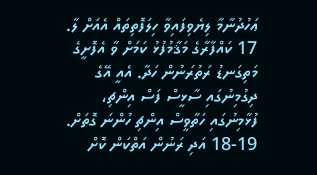ޢަހުދުނާމާ ލިޔެވިފައިވާ ހިލަފޮތިތައް އެއަށް ލާ.
17 ކައްފާރާގެ މަޤާމުފުޅު ކަމަށް ވާ އެފޮށީގެ މަތިގަނޑު ރަތުރަނުން ހަދާ. އެއީ އޭގެ ދިގުމިނުގައި ސާޅީސް ފަސް އިންޗި، ފުޅާމިނުގައި ހަތާވީސް އިންޗި ހުންނަ ގޮތަށް.
18-19 އަދި ރަނުން އަތްކަން ކޮށް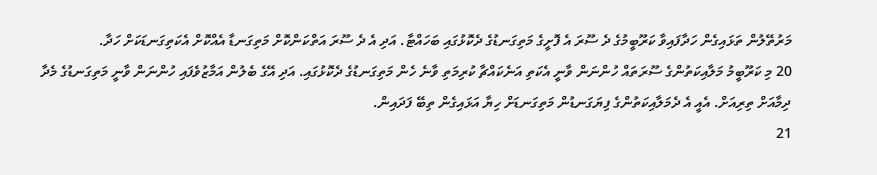މަރުތޭލުން ތަޅައިގެން ހަދާފައިވާ ކަރޫބީމުގެ ދެ ސޫރަ އެ ފޮށީގެ މަތިގަނޑުގެ ދެކޮޅުގައި ބަހައްޓާ. އަދި އެ ދެ ސޫރަ އަތްކަންކޮށް މަތިގަނޑާ އެއްކޮށް އެކަތިގަނޑަކަށް ހަދާ.
20 މި ކަރޫބީމު މަލާއިކަތުންގެ ސޫރަތައް ހުންނަން ވާނީ އެކަތި އަނެކައްޗާ ކުރިމަތި ވާނެ ހެން މަތިގަނޑުގެ ދެކޮޅުގައި. އަދި އޭގެ ބެލުން އަމާޒުވެފައި ހުންނަން ވާނީ މަތިގަނޑުގެ މެދާ ދިމާއަށް ތިރިއަށް. އެއީ އެ ދެމަލާއިކަތުންގެ ފިޔަގަނޑުން މަތިގަނޑަށް ހިޔާ އަޅައިގެން ތިބޭ ފަދައިން.
21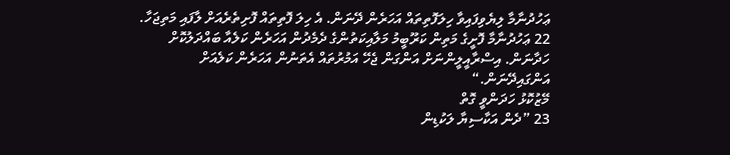ޢަހުދުނާމާ ލިޔެވިފައިވާ ހިލަފޮތިތައް އަހަރެން ދޭނަން. އެ ހިލަ ފޮތިތައް ފޮށިތެރެއަށް ލާފައި މަތިޖަހާ.
22 ޢަހުދުނާމާ ފޮށީގެ މަތިން ކަރޫބީމު މަލާއިކަތުންގެ ދެމެދުން އަހަރެން ކަލެއާ ބައްދަލުކޮށް ހަދާނަން. އިސްރާއީލީންނަށް އަންގަން ޖެހޭ އަމުރުތައް އެތަނުން އަހަރެން ކަލެއަށް އަންގައިދޭނަން.“
މޭޒުކޮޅު ހަދަންވީ ގޮތް
23 ”ދެން އަކާސިޔާ ލަކުޑިން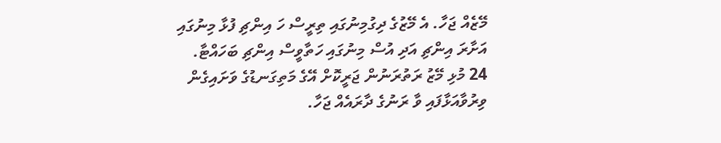މޭޒެއް ޖަހާ. އެ މޭޒުގެ ދިގުމިނުގައި ތިރީސް ހަ އިންޗި ފުޅާ މިނުގައި އަށާރަ އިންޗި އަދި އުސް މިނުގައި ހަތާވީސް އިންޗި ބަހައްޓާ.
24 މުޅި މޭޒު ރަތުރަނުން ޖަރީކޮށް އޭގެ މަތިގަނޑުގެ ވަށައިގެން ވިރުވާއަޅާފައި ވާ ރަނުގެ ދާރައެއް ޖަހާ.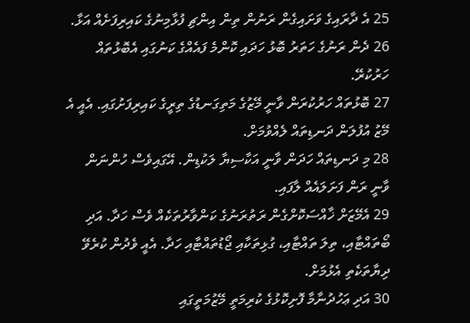25 އެ ދާރައިގެ ވަށައިގެން ރަނުން ތިން އިންޗި ފުޅާމިނުގެ ކައިރިފަށެއް އަޅާ.
26 ދެން ރަނުގެ ހަތަރު ބޮޅު ހަދައި ކޮންމެ ފައެއްގެ ކަނުގައި އެބޮޅުތައް ހަރުކުރޭ.
27 ބޮޅުތައް ހަރުކުރަން ވާނީ މޭޒުގެ މަތިގަނޑުގެ ތިރީގެ ކައިރިފަށުގައި. އެއީ އެ މޭޒު އުފުލަން ދަނޑިތައް ލެއްވުމަށް.
28 މި ދަނޑިތައް ހަދަން ވާނީ އަކާސިޔާ ލަކުޑިން. އޭގައިވެސް ހުންނަން ވާނީ ރަން ފަށަލައެއް ލާފައި.
29 އެމޭޒަށް ޚާއްސަކޮށްގެން ރަތުރަނުގެ ކަންވާރުތަކެއް ވެސް ހަދާ. އަދި ބޯތައްޓާއި، ތިލަ ތައްޓާއި، ގުޅިތަކާއި ޖޯޑުތައްޓާއި ހަދާ. އެއީ ވެދުން ކުރެވޭ ދިޔާތަކެތި އެޅުމަށް.
30 އަދި ޢަހުދުނާމާ ފޮށިކޮޅުގެ ކުރިމަތީ މޭޒުމަތީގައި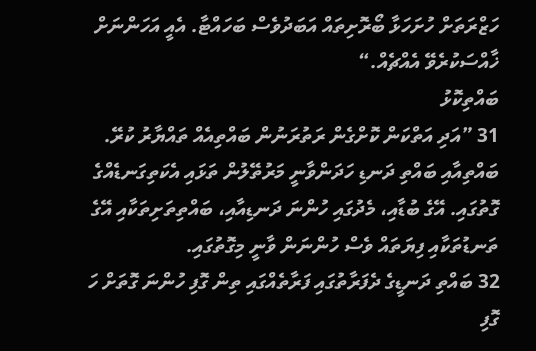ހަޒްރަތަށް ހުށަހަޅާ ބޯރޮށިތައް އަބަދުވެސް ބަހައްޓާ. އެއީ އަހަންނަށް ޚާއްސަކުރެވޭ އެއްޗެއް.“
ބައްތިކޮޅު
31 ”އަދި އަތްކަން ކޮށްގެން ރަތުރަނުން ބައްތިއެއް ތައްޔާރު ކުރޭ. ބައްތިއާއި ބައްތި ދަނޑި ހަދަންވާނީ މަރުތޭލުން ތަޅައި އެކަތިގަނޑެއްގެ ގޮތުގައި. އޭގެ ބުޑާއި، މެދުގައި ހުންނަ ދަނޑިއާއި، ބައްތިތަށިތަކާއި އޭގެ ތަނޑުތަކާއި ފިޔަތައް ވެސް ހުންނަން ވާނީ މިގޮތުގައި.
32 ބައްތި ދަނޑީގެ ދެފަރާތުގައި ފަރާތެއްގައި ތިން ގޮފި ހުންނަ ގޮތަށް ހަ ގޮފި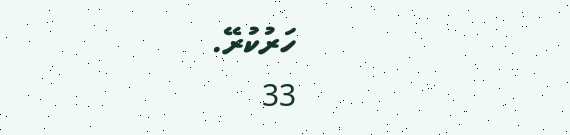ހަރުކުރޭ.
33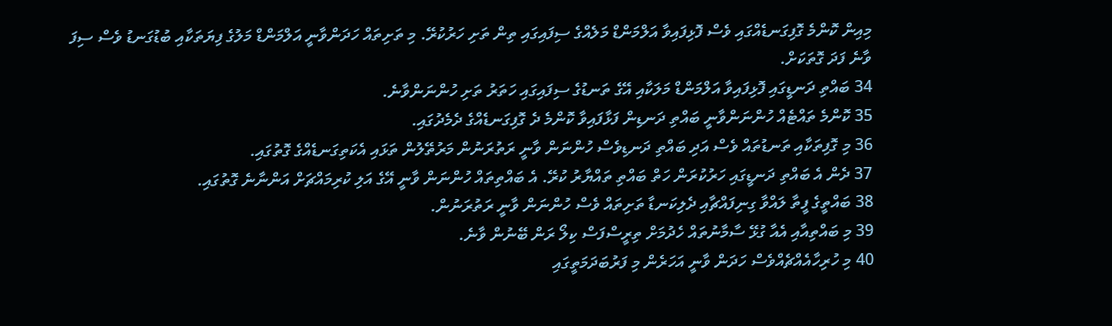މިއިން ކޮންމެ ގޮފިގަނޑެއްގައި ވެސް ފޮޅިފައިވާ އަލްމަންޑް މަލެއްގެ ސިފައިގައި ތިން ތަށި ހަރުކުރޭ. މި ތަށިތައް ހަދަންވާނީ އަލްމަންޑް މަލުގެ ފިޔަތަކާއި ބުޑުގަނޑު ވެސް ސިފަ ވާނެ ފަދަ ގޮތަކަށް.
34 ބައްތި ދަނޑީގައި ފޮޅިފައިވާ އަލްމަންޑް މަލަކާއި އޭގެ ތަނޑުގެ ސިފައިގައި ހަތަރު ތަށި ހުންނަންވާނެ.
35 ކޮންމެ ތައްޓެއް ހުންނަންވާނީ ބައްތި ދަނޑިން ފަޅާފައިވާ ކޮންމެ ދެ ގޮފިގަނޑެއްގެ ދެމެދުގައި.
36 މި ގޮފިތަކާއި ތަނޑުތައް ވެސް އަދި ބައްތި ދަނޑިވެސް ހުންނަން ވާނީ ރަތުރަނުން މަރުތޭލުން ތަޅައި އެކަތިގަނޑެއްގެ ގޮތުގައި.
37 ދެން އެ ބައްތި ދަނޑީގައި ހަރުކުރަން ހަތް ބައްތި ތައްޔާރު ކުރޭ. އެ ބައްތިތައް ހުންނަން ވާނީ އޭގެ އަލި ކުރިމައްޗަށް އަންނާނެ ގޮތުގައި.
38 ބައްތީގެ ފީތާ ލައްވާ ގިނިފައްޗާއި ދެލިކަނޑާ ތަށިތައް ވެސް ހުންނަން ވާނީ ރަތުރަނުން.
39 މި ބައްތިއާއި އެއާ ގުޅޭ ސާމާނުތައް ހެދުމަށް ތިރީސްފަސް ކިލޯ ރަން ބޭނުން ވާނެ.
40 މި ހުރިހާއެއްޗެއްވެސް ހަދަން ވާނީ އަހަރެން މި ފަރުބަދަމަތީގައި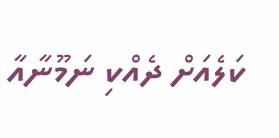ކަލެއަށް ދެއްކި ނަމޫނާއާ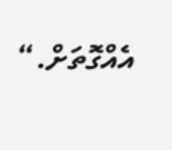އެއްގޮތަށް.“